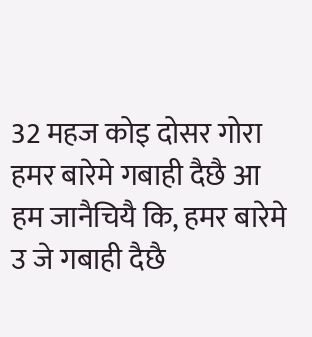32 महज कोइ दोसर गोरा हमर बारेमे गबाही दैछै आ हम जानैचियै कि, हमर बारेमे उ जे गबाही दैछै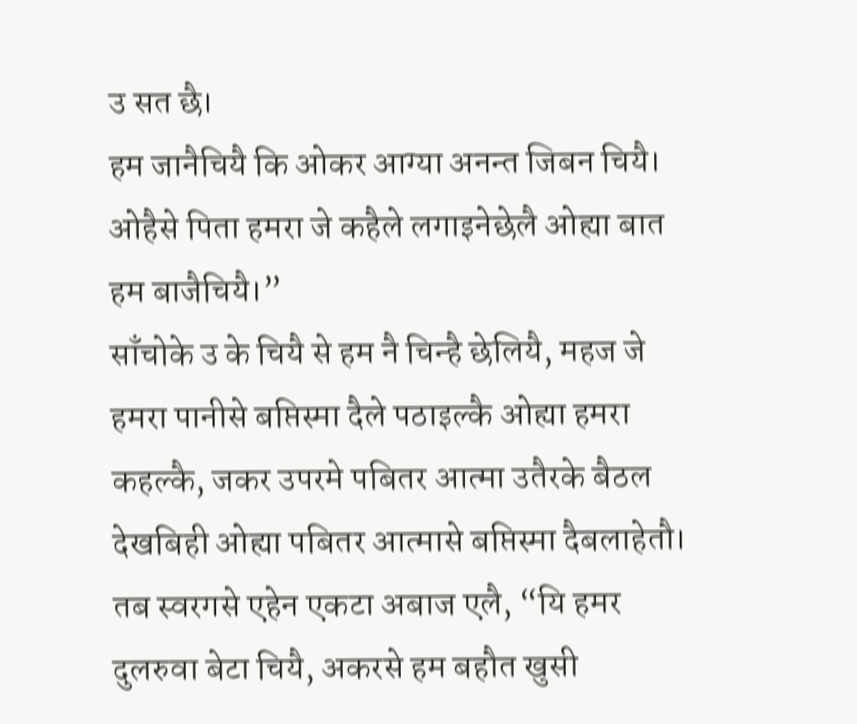उ सत छै।
हम जानैचियै कि ओकर आग्या अनन्त जिबन चियै। ओहैसे पिता हमरा जे कहैले लगाइनेछेलै ओह्या बात हम बाजैचियै।”
साँचोके उ के चियै से हम नै चिन्है छेलियै, महज जे हमरा पानीसे बप्तिस्मा दैले पठाइल्कै ओह्या हमरा कहल्कै, जकर उपरमे पबितर आत्मा उतैरके बैठल देखबिही ओह्या पबितर आत्मासे बप्तिस्मा दैबलाहेतौ।
तब स्वरगसे एहेन एकटा अबाज एलै, “यि हमर दुलरुवा बेटा चियै, अकरसे हम बहौत खुसी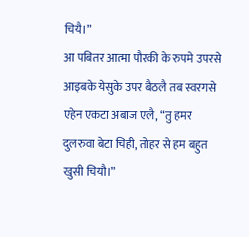चियै।”
आ पबितर आत्मा पौरकी के रुपमे उपरसे आइबके येसुके उपर बैठलै तब स्वरगसे एहेन एकटा अबाज एलै, “तु हमर दुलरुवा बेटा चिही, तोहर से हम बहुत खुसी चियौ।”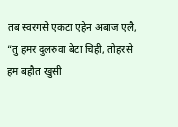तब स्वरगसे एकटा एहेन अबाज एलै, “तु हमर दुलरुवा बेटा चिही, तोहरसे हम बहौत खुसी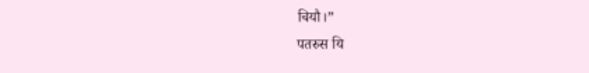चियौ।”
पतरुस यि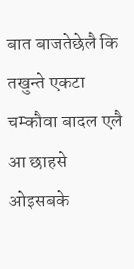बात बाजतेछेलै कि तखुन्ते एकटा चम्कौवा बादल एलै आ छाहसे ओइसबके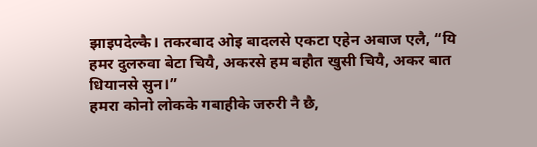झाइपदेल्कै। तकरबाद ओइ बादलसे एकटा एहेन अबाज एलै, “यि हमर दुलरुवा बेटा चियै, अकरसे हम बहौत खुसी चियै, अकर बात धियानसे सुन।”
हमरा कोनो लोकके गबाहीके जरुरी नै छै,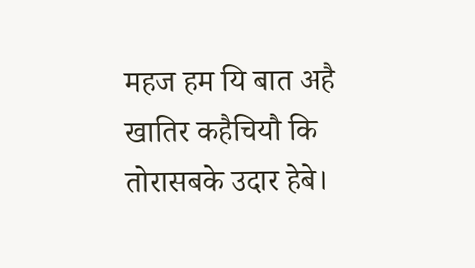महज हम यि बात अहै खातिर कहैचियौ कि तोरासबके उदार हेबे।